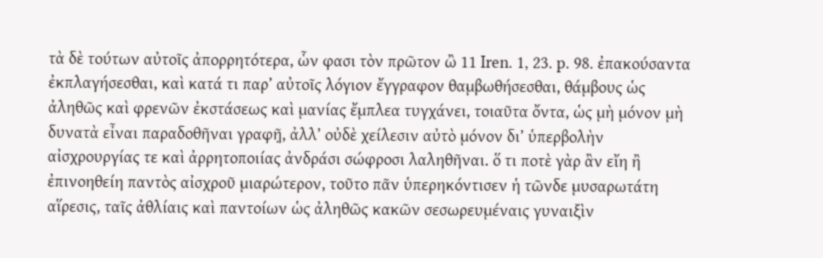τὰ δὲ τούτων αὐτοῖς ἀπορρητότερα, ὧν φασι τὸν πρῶτον ὢ 11 Iren. 1, 23. p. 98. ἐπακούσαντα ἐκπλαγήσεσθαι, καὶ κατά τι παρ’ αὐτοῖς λόγιον ἔγγραφον θαμβωθήσεσθαι, θάμβους ὡς ἀληθῶς καὶ φρενῶν ἐκστάσεως καὶ μανίας ἔμπλεα τυγχάνει, τοιαῦτα ὄντα, ὡς μὴ μόνον μὴ δυνατὰ εἶναι παραδοθῆναι γραφῆ̣, ἀλλ’ οὐδὲ χείλεσιν αὐτὸ μόνον δι’ ὑπερβολὴν αἰσχρουργίας τε καὶ ἀρρητοποιίας ἀνδράσι σώφροσι λαληθῆναι. ὅ τι ποτὲ γὰρ ἂν εἴη ἢ ἐπινοηθείη παντὸς αἰσχροῦ μιαρώτερον, τοῦτο πᾶν ὑπερηκόντισεν ἡ τῶνδε μυσαρωτάτη αἵρεσις, ταῖς ἀθλίαις καὶ παντοίων ὡς ἀληθῶς κακῶν σεσωρευμέναις γυναιξὶν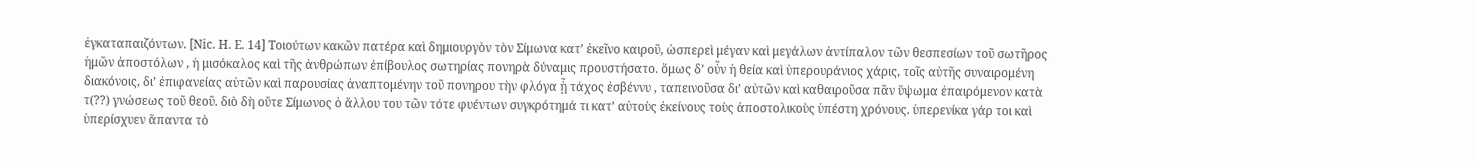ἐγκαταπαιζόντων. [Nic. H. E. 14] Τοιούτων κακῶν πατέρα καὶ δημιουργὸν τὸν Σίμωνα κατ’ ἐκεῖνο καιροῦ, ὡσπερεὶ μέγαν καὶ μεγάλων ἀντίπαλον τῶν θεσπεσίων τοῦ σωτῆρος ἡμῶν ἀποστόλων , ἡ μισόκαλος καὶ τῆς ἀνθρώπων ἐπίβουλος σωτηρίας πονηρὰ δύναμις προυστήσατο. ὅμως δ’ οὖν ἡ θεία καὶ ὑπερουράνιος χάρις, τοῖς αὐτῆς συναιρομένη διακόνοις, δι’ ἐπιφανείας αὐτῶν καὶ παρουσίας ἀναπτομένην τοῦ πονηρου τὴν φλόγα ᾗ τάχος ἐσβέννυ , ταπεινοῦσα δι’ αὐτῶν καὶ καθαιροῦσα πᾶν ὕψωμα ἐπαιρόμενον κατὰ τ(??) γνώσεως τοῦ θεοῦ. διὸ δὴ οὔτε Σίμωνος ὁ ἄλλου του τῶν τότε φυέντων συγκρότημά τι κατ’ αὐτοὺς ἐκείνους τοὺς ἀποστολικοὺς ὑπέστη χρόνους. ὑπερενίκα γάρ τοι καὶ ὑπερίσχυεν ἅπαντα τὸ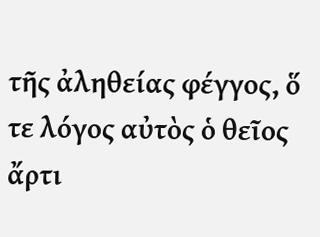τῆς ἀληθείας φέγγος, ὅ τε λόγος αὐτὸς ὁ θεῖος ἄρτι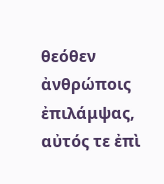θεόθεν ἀνθρώποις ἐπιλάμψας, αὐτός τε ἐπὶ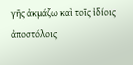γῆς ἀκμάζω καὶ τοῖς ἰδίοις ἀποστόλοις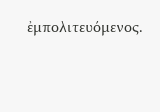ἐμπολιτευόμενος.